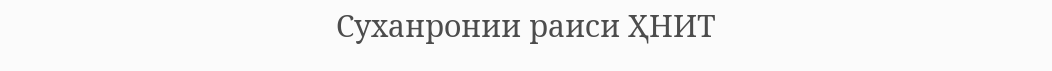Суханронии раиси ҲНИТ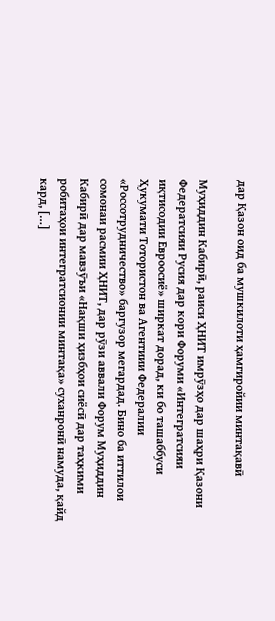дар Қазон оид ба мушкилоти ҳамгиройии минтақавӣ

Муҳиддин Кабирӣ, раиси ҲНИТ имрӯзҳо дар шаҳри Қазони Федератсияи Русия дар кори Форуми «Интегратсияи иқтисодии Евроосиё» ширкат дорад, ки бо ташаббуси Ҳукумати Тотористон ва Агентиии Федералии «Россотрудничество» баргузор мегардад. Бино ба иттилои сомонаи расмии ҲНИТ, дар рӯзи аввали Форум Муҳиддин Кабирӣ дар мавзӯъи «Нақши ҳизбҳои сиёсӣ дар таҳкими робитаҳои интегратсионии минтақа» суханронӣ намуда, қайд кард, […]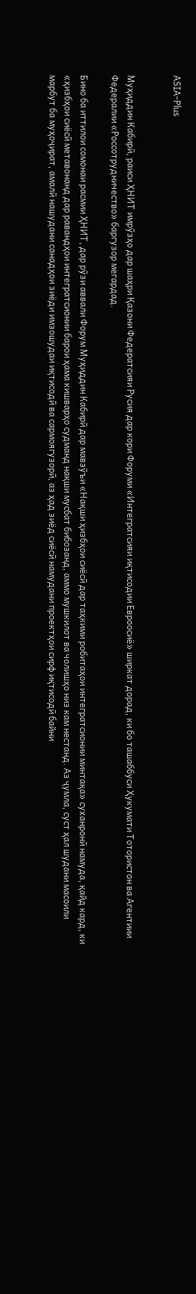ASIA-Plus


Муҳиддин Кабирӣ, раиси ҲНИТ имрӯзҳо дар шаҳри Қазони Федератсияи Русия дар кори Форуми «Интегратсияи иқтисодии Евроосиё» ширкат дорад, ки бо ташаббуси Ҳукумати Тотористон ва Агентиии Федералии «Россотрудничество» баргузор мегардад.

Бино ба иттилои сомонаи расмии ҲНИТ, дар рӯзи аввали Форум Муҳиддин Кабирӣ дар мавзӯъи «Нақши ҳизбҳои сиёсӣ дар таҳкими робитаҳои интегратсионии минтақа» суханронӣ намуда, қайд кард, ки «ҳизбҳои сиёсӣ метавонанд дар равандҳои интегратсионии барои ҳама кишварҳо судманд нақши мусбат бибозанд, аммо мушкилот ва чолишҳо низ кам нестанд. Аз ҷумла, суст ҳал шудани масоили марбут ба муҳоҷират, амалӣ нашудани санадҳои зиёди имзошудаи иқтисодӣ ва сармоягузорӣ, аз ҳад зиёд сиёсӣ намудани проектҳои сирф иқтисодӣ байни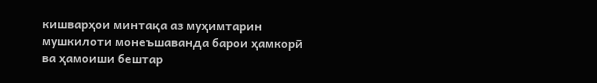кишварҳои минтақа аз муҳимтарин мушкилоти монеъшаванда барои ҳамкорӣ ва ҳамоиши бештар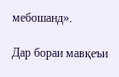мебошанд».

Дар бораи мавқеъи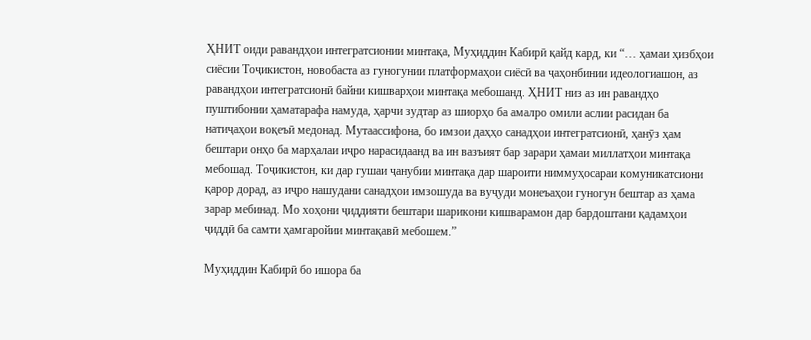ҲНИТ оиди равандҳои интегратсионии минтақа, Муҳиддин Кабирӣ қайд кард, ки “… ҳамаи ҳизбҳои сиёсии Тоҷикистон, новобаста аз гуногунии платформаҳои сиёсӣ ва ҷаҳонбинии идеологиашон, аз равандҳои интегратсионӣ байни кишварҳои минтақа мебошанд. ҲНИТ низ аз ин равандҳо пуштибонии ҳаматарафа намуда, ҳарчи зудтар аз шиорҳо ба амалро омили аслии расидан ба натиҷаҳои воқеъӣ медонад. Мутаассифона, бо имзои даҳҳо санадҳои интегратсионӣ, ҳанӯз ҳам бештари онҳо ба марҳалаи иҷро нарасидаанд ва ин вазъият бар зарари ҳамаи миллатҳои минтақа мебошад. Тоҷикистон, ки дар гушаи ҷанубии минтақа дар шароити ниммуҳосараи комуникатсиони қарор дорад, аз иҷро нашудани санадҳои имзошуда ва вуҷуди монеъаҳои гуногун бештар аз ҳама зарар мебинад. Мо хоҳони ҷиддияти бештари шарикони кишварамон дар бардоштани қадамҳои ҷиддӣ ба самти ҳамгаройии минтақавӣ мебошем.”

Муҳиддин Кабирӣ бо ишора ба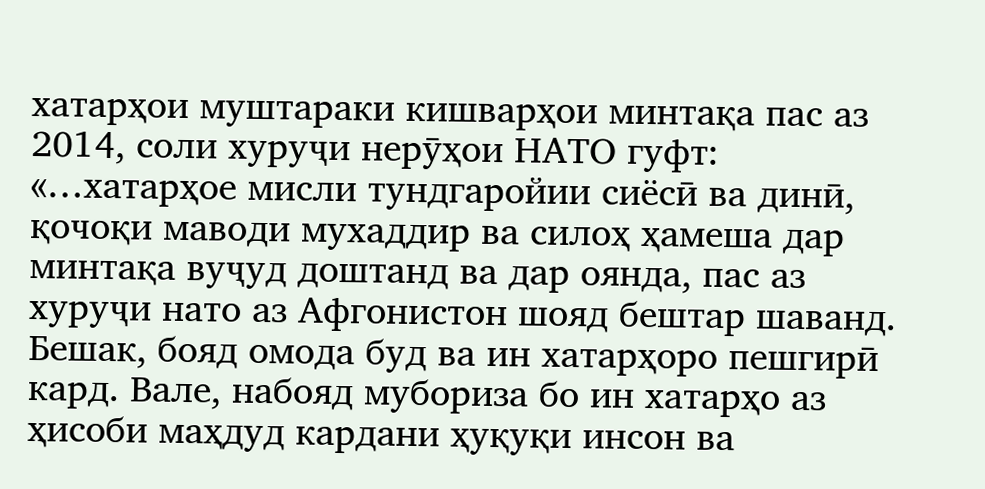хатарҳои муштараки кишварҳои минтақа пас аз 2014, соли хуруҷи нерӯҳои НАТО гуфт: «…хатарҳое мисли тундгаройии сиёсӣ ва динӣ, қочоқи маводи мухаддир ва силоҳ ҳамеша дар минтақа вуҷуд доштанд ва дар оянда, пас аз хуруҷи нато аз Афгонистон шояд бештар шаванд. Бешак, бояд омода буд ва ин хатарҳоро пешгирӣ кард. Вале, набояд мубориза бо ин хатарҳо аз ҳисоби маҳдуд кардани ҳуқуқи инсон ва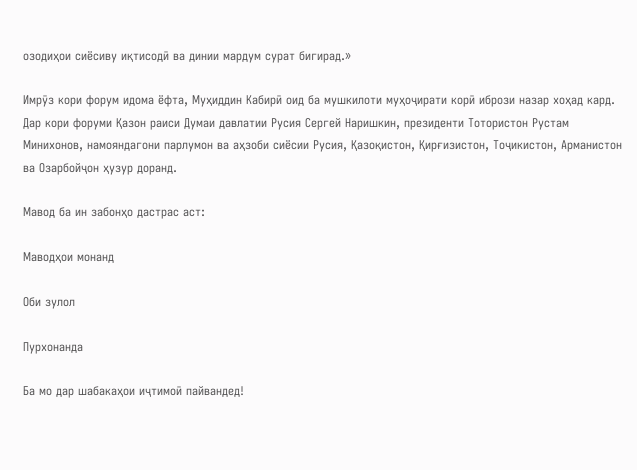озодиҳои сиёсиву иқтисодӣ ва динии мардум сурат бигирад.»

Имрӯз кори форум идома ёфта, Муҳиддин Кабирӣ оид ба мушкилоти муҳоҷирати корӣ ибрози назар хоҳад кард. Дар кори форуми Қазон раиси Думаи давлатии Русия Сергей Наришкин, президенти Тотористон Рустам Минихонов, намояндагони парлумон ва аҳзоби сиёсии Русия, Қазоқистон, Қирғизистон, Тоҷикистон, Арманистон ва Озарбойҷон ҳузур доранд.

Мавод ба ин забонҳо дастрас аст:

Маводҳои монанд

Оби зулол

Пурхонанда

Ба мо дар шабакаҳои иҷтимоӣ пайвандед!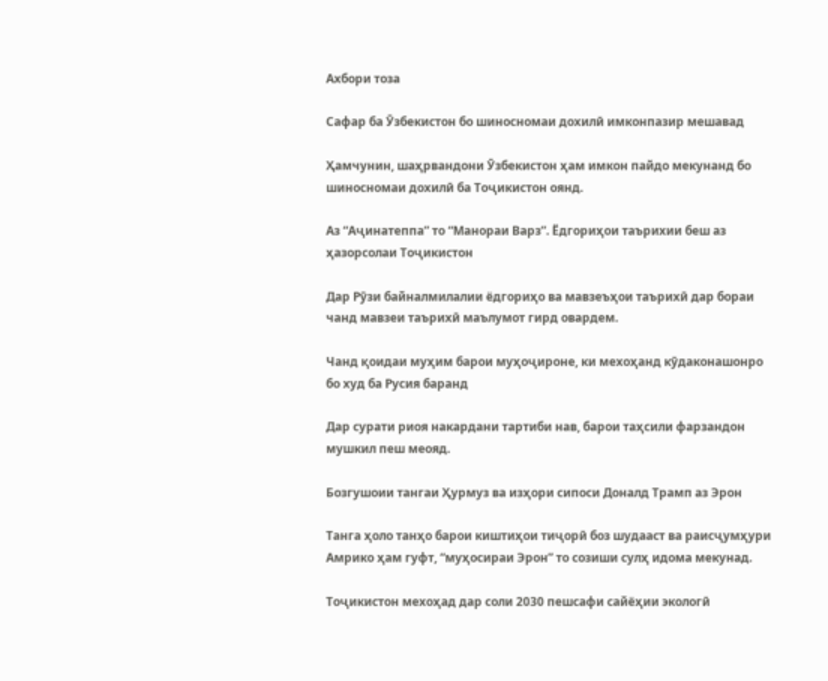Ахбори тоза

Сафар ба Ӯзбекистон бо шиносномаи дохилӣ имконпазир мешавад

Ҳамчунин, шаҳрвандони Ӯзбекистон ҳам имкон пайдо мекунанд бо шиносномаи дохилӣ ба Тоҷикистон оянд.

Аз “Аҷинатеппа” то “Манораи Варз”. Ёдгориҳои таърихии беш аз ҳазорсолаи Тоҷикистон

Дар Рӯзи байналмилалии ёдгориҳо ва мавзеъҳои таърихӣ дар бораи чанд мавзеи таърихӣ маълумот гирд овардем.

Чанд қоидаи муҳим барои муҳоҷироне, ки мехоҳанд кӯдаконашонро бо худ ба Русия баранд

Дар сурати риоя накардани тартиби нав, барои таҳсили фарзандон мушкил пеш меояд.

Бозгушоии тангаи Ҳурмуз ва изҳори сипоси Доналд Трамп аз Эрон

Танга ҳоло танҳо барои киштиҳои тиҷорӣ боз шудааст ва раисҷумҳури Амрико ҳам гуфт, “муҳосираи Эрон” то созиши сулҳ идома мекунад.

Тоҷикистон мехоҳад дар соли 2030 пешсафи сайёҳии экологӣ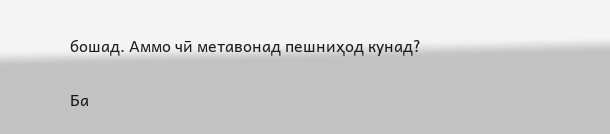бошад. Аммо чӣ метавонад пешниҳод кунад?

Ба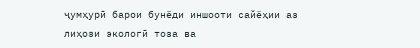ҷумҳурӣ барои бунёди иншооти сайёҳии аз лиҳози экологӣ тоза ва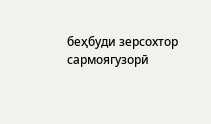беҳбуди зерсохтор сармоягузорӣ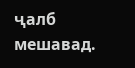ҷалб мешавад.